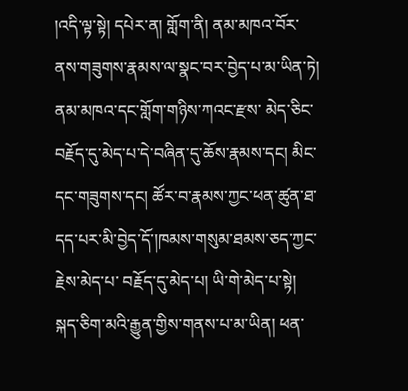།འདི་ལྟ་སྟེ། དཔེར་ན། གློག་ནི། ནམ་མཁའ་བོར་ནས་གཟུགས་རྣམས་ལ་སྣང་བར་བྱེད་པ་མ་ཡིན་ཏེ། ནམ་མཁའ་དང་གློག་གཉིས་ཀའང་རྫས་ མེད་ཅིང་བརྗོད་དུ་མེད་པ་དེ་བཞིན་དུ་ཆོས་རྣམས་དང། མིང་དང་གཟུགས་དང། ཚོར་བ་རྣམས་ཀྱང་ཕན་ཚུན་ཐ་དད་པར་མི་བྱེད་དོ་།ཁམས་གསུམ་ཐམས་ཅད་ཀྱང་རྗེས་མེད་པ་ བརྗོད་དུ་མེད་པ། ཡི་གེ་མེད་པ་སྟེ། སྐད་ཅིག་མའི་རྒྱུན་གྱིས་གནས་པ་མ་ཡིན། ཕན་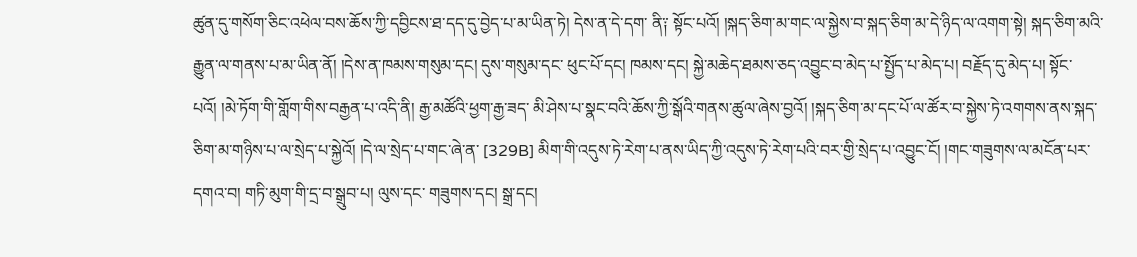ཚུན་དུ་གསོག་ཅིང་འཕེལ་བས་ཆོས་ཀྱི་དབྱིངས་ཐ་དད་དུ་བྱེད་པ་མ་ཡིན་ཏེ། དེས་ན་དེ་དག་ ནི༑ སྟོང་པའོ། །སྐད་ཅིག་མ་གང་ལ་སྐྱེས་བ་སྐད་ཅིག་མ་དེ་ཉིད་ལ་འགག་སྟེ། སྐད་ཅིག་མའི་རྒྱུན་ལ་གནས་པ་མ་ཡིན་ནོ། །དེས་ན་ཁམས་གསུམ་དང། དུས་གསུམ་དང་ ཕུང་པོ་དང། ཁམས་དང། སྐྱེ་མཆེད་ཐམས་ཅད་འབྱུང་བ་མེད་པ་སྤྱོད་པ་མེད་པ། བརྗོད་དུ་མེད་པ། སྟོང་པའོ། །མེ་ཏོག་གི་གློག་གིས་བརྒྱན་པ་འདི་ནི། རྒྱ་མཚོའི་ཕྱག་རྒྱ་ཟད་ མི་ཤེས་པ་སྣང་བའི་ཆོས་ཀྱི་སྒོའི་གནས་ཚུལ་ཞེས་བྱའོ། །སྐད་ཅིག་མ་དང་པོ་ལ་ཚོར་བ་སྐྱེས་ཏེ་འགགས་ནས་སྐད་ཅིག་མ་གཉིས་པ་ལ་སྲེད་པ་སྐྱེའོ། །དེ་ལ་སྲེད་པ་གང་ཞེ་ན་ [329B] མིག་གི་འདུས་ཏེ་རེག་པ་ནས་ཡིད་ཀྱི་འདུས་ཏེ་རེག་པའི་བར་གྱི་སྲེད་པ་འབྱུང་ངོ། །གང་གཟུགས་ལ་མངོན་པར་དགའ་བ། གཏི་མུག་གི་དྲ་བ་སྒྲུབ་པ། ལུས་དང་ གཟུགས་དང། སྒྲ་དང།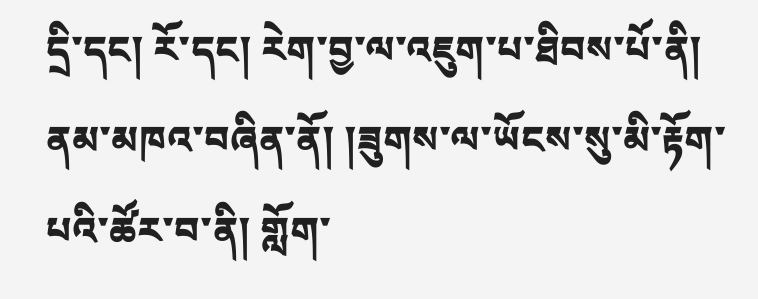དྲི་དང། རོ་དང། རེག་བྱ་ལ་འཇུག་པ་ཐིབས་པོ་ནི། ནམ་མཁའ་བཞིན་ནོ། །ཟུགས་ལ་ཡོངས་སུ་མི་རྟོག་པའི་ཚོར་བ་ནི། གློག་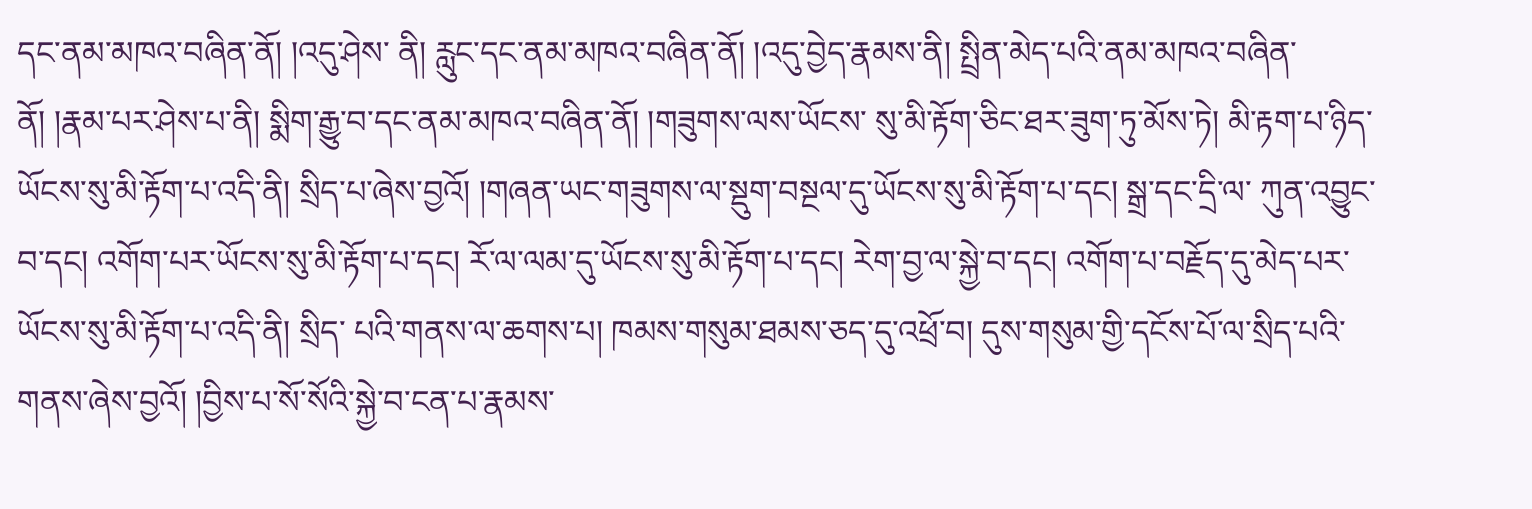དང་ནམ་མཁའ་བཞིན་ནོ། །འདུ་ཤེས་ ནི། རླུང་དང་ནམ་མཁའ་བཞིན་ནོ། །འདུ་བྱེད་རྣམས་ནི། སྤྲིན་མེད་པའི་ནམ་མཁའ་བཞིན་ནོ། །རྣམ་པར་ཤེས་པ་ནི། སྨིག་རྒྱུ་བ་དང་ནམ་མཁའ་བཞིན་ནོ། །གཟུགས་ལས་ཡོངས་ སུ་མི་རྟོག་ཅིང་ཐར་ཟུག་ཏུ་མོས་ཏེ། མི་རྟག་པ་ཉིད་ཡོངས་སུ་མི་རྟོག་པ་འདི་ནི། སྲིད་པ་ཞེས་བྱའོ། །གཞན་ཡང་གཟུགས་ལ་སྡུག་བསྔལ་དུ་ཡོངས་སུ་མི་རྟོག་པ་དང། སྒྲ་དང་དྲི་ལ་ ཀུན་འབྱུང་བ་དང། འགོག་པར་ཡོངས་སུ་མི་རྟོག་པ་དང། རོ་ལ་ལམ་དུ་ཡོངས་སུ་མི་རྟོག་པ་དང། རེག་བྱ་ལ་སྐྱེ་བ་དང། འགོག་པ་བརྗོད་དུ་མེད་པར་ཡོངས་སུ་མི་རྟོག་པ་འདི་ནི། སྲིད་ པའི་གནས་ལ་ཆགས་པ། ཁམས་གསུམ་ཐམས་ཅད་དུ་འཕྲོ་བ། དུས་གསུམ་གྱི་དངོས་པོ་ལ་སྲིད་པའི་གནས་ཞེས་བྱའོ། །བྱིས་པ་སོ་སོའི་སྐྱེ་བ་ངན་པ་རྣམས་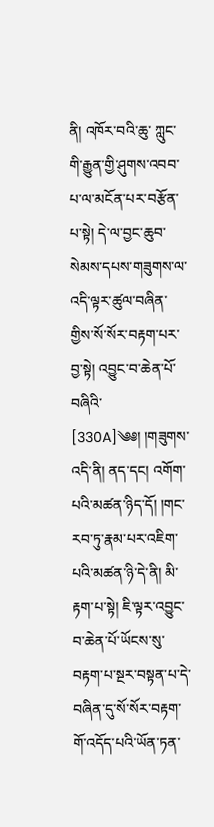ནི། འཁོར་བའི་ཆུ་ ཀླུང་གི་རྒྱུན་གྱི་ཤུགས་འབབ་པ་ལ་མངོན་པར་བརྩོན་པ་སྟེ། དེ་ལ་བྱང་ཆུབ་སེམས་དཔས་གཟུགས་ལ་འདི་ལྟར་ཚུལ་བཞིན་གྱིས་སོ་སོར་བརྟག་པར་བྱ་སྟེ། འབྱུང་བ་ཆེན་པོ་བཞིའི་ [330A]༄༅། །གཟུགས་འདི་ནི། ནད་དང། འགོག་པའི་མཚན་ཉིད་དོ། །གང་རབ་ཏུ་རྣམ་པར་འཇིག་པའི་མཚན་ཉི་དེ་ནི། མི་རྟག་པ་སྟེ། ཇི་ལྟར་འབྱུང་བ་ཆེན་པོ་ཡོངས་སུ་ བརྟག་པ་སྔར་བསྟན་པ་དེ་བཞིན་དུ་སོ་སོར་བརྟག་གོ་འདོད་པའི་ཡོན་ཏན་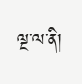ལྔ་ལ་ནི།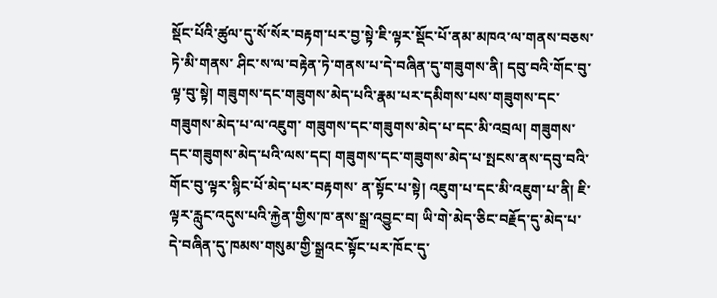སྡོང་པོའི་ཚུལ་དུ་སོ་སོར་བརྟག་པར་བྱ་སྟེ་ཇི་ལྟར་སྡོང་པོ་ནམ་མཁའ་ལ་གནས་བཅས་ཏེ་མི་གནས་ ཤིང་ས་ལ་བརྟེན་ཏེ་གནས་པ་དེ་བཞིན་དུ་གཟུགས་ནི། དབུ་བའི་གོང་བུ་ལྟ་བུ་སྟེ། གཟུགས་དང་གཟུགས་མེད་པའི་རྣམ་པར་དམིགས་པས་གཟུགས་དང་གཟུགས་མེད་པ་ལ་འཇུག་ གཟུགས་དང་གཟུགས་མེད་པ་དང་མི་འབྲལ། གཟུགས་དང་གཟུགས་མེད་པའི་ལས་དང། གཟུགས་དང་གཟུགས་མེད་པ་སྤངས་ནས་དབུ་བའི་གོང་བུ་ལྟར་སྙིང་པོ་མེད་པར་བརྟགས་ ན་སྟོང་པ་སྟེ། འཇུག་པ་དང་མི་འཇུག་པ་ནི། ཇི་ལྟར་རླུང་འདུས་པའི་རྐྱེན་གྱིས་ཁ་ནས་སྒྲ་འབྱུང་བ། ཡི་གེ་མེད་ཅིང་བརྗོད་དུ་མེད་པ་དེ་བཞིན་དུ་ཁམས་གསུམ་གྱི་སྒྲའང་སྟོང་པར་ཁོང་དུ་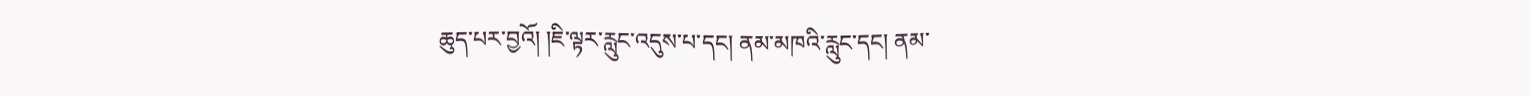ཆུད་པར་བྱའོ། །ཇི་ལྟར་རླུང་འདུས་པ་དང། ནམ་མཁའི་རླུང་དང། ནམ་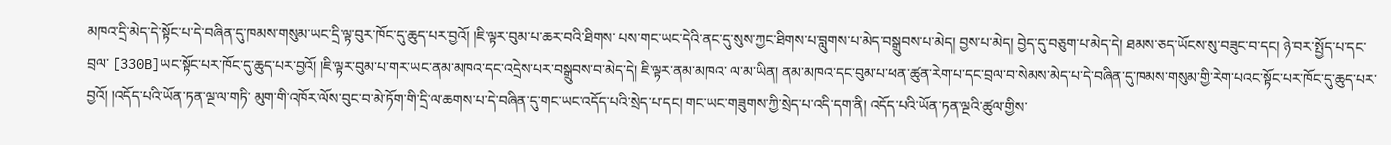མཁའ་དྲི་མེད་དེ་སྟོང་པ་དེ་བཞིན་དུ་ཁམས་གསུམ་ཡང་དྲི་ལྟ་བུར་ཁོང་དུ་ཆུད་པར་བྱའོ། །ཇི་ལྟར་བུམ་པ་ཆར་བའི་ཐིགས་ པས་གང་ཡང་དེའི་ནང་དུ་སུས་ཀྱང་ཐིགས་པ་བླུགས་པ་མེད་བསྒྲུབས་པ་མེད། བྱས་པ་མེད། བྱེད་དུ་བཅུག་པ་མེད་དེ། ཐམས་ཅད་ཡོངས་སུ་བཟུང་བ་དང། ཉེ་བར་སྤྱོད་པ་དང་བྲལ་ [330B]ཡང་སྟོང་པར་ཁོང་དུ་ཆུད་པར་བྱའོ། །ཇི་ལྟར་བུམ་པ་གར་ཡང་ནམ་མཁའ་དང་འདྲེས་པར་བསྒྲུབས་བ་མེད་དེ། ཇི་ལྟར་ནམ་མཁའ་ ལ་མ་ཡིན། ནམ་མཁའ་དང་བུམ་པ་ཕན་ཚུན་རེག་པ་དང་བྲལ་བ་སེམས་མེད་པ་དེ་བཞིན་དུ་ཁམས་གསུམ་གྱི་རེག་པའང་སྟོང་པར་ཁོང་དུ་ཆུད་པར་བྱའོ། །འདོད་པའི་ཡོན་ཏན་ལྔ་ལ་གཏི་ མུག་གི་འཁོར་ལོས་བུང་བ་མེ་ཏོག་གི་དྲི་ལ་ཆགས་པ་དེ་བཞིན་དུ་གང་ཡང་འདོད་པའི་སྲེད་པ་དང། གང་ཡང་གཟུགས་ཀྱི་སྲེད་པ་འདི་དག་ནི། འདོད་པའི་ཡོན་ཏན་ལྔའི་ཚུལ་གྱིས་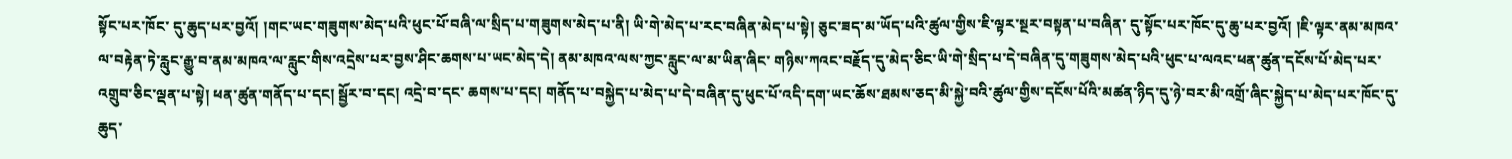སྟོང་པར་ཁོང་ དུ་ཆུད་པར་བྱའོ། །གང་ཡང་གཟུགས་མེད་པའི་ཕུང་པོ་བཞི་ལ་སྲིད་པ་གཟུགས་མེད་པ་ནི། ཡི་གེ་མེད་པ་རང་བཞིན་མེད་པ་སྟེ། ཅུང་ཟད་མ་ཡོད་པའི་ཚུལ་གྱིས་ཇི་ལྟར་སྔར་བསྟན་པ་བཞིན་ དུ་སྟོང་པར་ཁོང་དུ་ཆུ་པར་བྱའོ། །ཇི་ལྟར་ནམ་མཁའ་ལ་བརྟེན་ཏེ་རླུང་རྒྱུ་བ་ནམ་མཁའ་ལ་རླུང་གིས་འདྲེས་པར་བྱས་ཤིང་ཆགས་པ་ཡང་མེད་དེ། ནམ་མཁའ་ལས་ཀྱང་རླུང་ལ་མ་ཡིན་ཞིང་ གཉིས་ཀའང་བརྗོད་དུ་མེད་ཅིང་ཡི་གེ་སྲིད་པ་དེ་བཞིན་དུ་གཟུགས་མེད་པའི་ཕུང་པ་ལའང་ཕན་ཚུན་དངོས་པོ་མེད་པར་འགྲུབ་ཅིང་ལྡན་པ་སྟེ། ཕན་ཚུན་གནོད་པ་དང། སྦྱོར་བ་དང། འདྲེ་བ་དང་ ཆགས་པ་དང། གནོད་པ་བསྐྱེད་པ་མེད་པ་དེ་བཞིན་དུ་ཕུང་པོ་འདི་དག་ཡང་ཆོས་ཐམས་ཅད་མི་སྐྱེ་བའི་ཚུལ་གྱིས་དངོས་པོའི་མཚན་ཉིད་དུ་ཉེ་བར་མི་འགྲོ་ཞིང་སྐྱེད་པ་མེད་པར་ཁོང་དུ་ཆུད་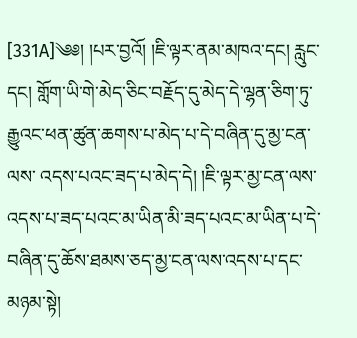[331A]༄༅། །པར་བྱའོ། །ཇི་ལྟར་ནམ་མཁའ་དང། རླུང་དང། གློག་ཡི་གེ་མེད་ཅིང་བརྗོད་དུ་མེད་དེ་ལྷན་ཅིག་ཏུ་རྒྱུའང་ཕན་ཚུན་ཆགས་པ་མེད་པ་དེ་བཞིན་དུ་མྱ་ངན་ལས་ འདས་པའང་ཟད་པ་མེད་དེ། །ཇི་ལྟར་མྱ་ངན་ལས་འདས་པ་ཟད་པའང་མ་ཡིན་མི་ཟད་པའང་མ་ཡིན་པ་དེ་བཞིན་དུ་ཆོས་ཐམས་ཅད་མྱ་ངན་ལས་འདས་པ་དང་མཉམ་སྟེ།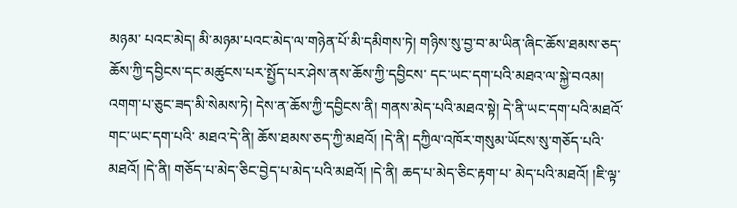མཉམ་ པའང་མེད། མི་མཉམ་པའང་མེད་ལ་གཉེན་པོ་མི་དམིགས་ཏེ། གཉིས་སུ་བྱ་བ་མ་ཡིན་ཞིང་ཆོས་ཐམས་ཅད་ཆོས་ཀྱི་དབྱིངས་དང་མཚུངས་པར་སྤྱོད་པར་ཤེས་ནས་ཆོས་ཀྱི་དབྱིངས་ དང་ཡང་དག་པའི་མཐའ་ལ་སྐྱེ་བའམ། འགག་པ་ཅུང་ཟད་མི་སེམས་ཏེ། དེས་ན་ཆོས་ཀྱི་དབྱིངས་ནི། གནས་མེད་པའི་མཐའ་སྟེ། དེ་ནི་ཡང་དག་པའི་མཐའོ་གང་ཡང་དག་པའི་ མཐའ་དེ་ནི། ཆོས་ཐམས་ཅད་ཀྱི་མཐའོ། །དེ་ནི། དཀྱིལ་འཁོར་གསུམ་ཡོངས་སུ་གཅོད་པའི་མཐའོ། །དེ་ནི། གཅོད་པ་མེད་ཅིང་བྱེད་པ་མེད་པའི་མཐའོ། །དེ་ནི། ཆད་པ་མེད་ཅིང་རྟག་པ་ མེད་པའི་མཐའོ། །ཇི་ལྟ་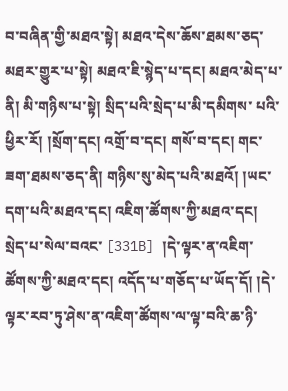བ་བཞིན་གྱི་མཐའ་སྟེ། མཐའ་དེས་ཆོས་ཐམས་ཅད་མཐར་གྱུར་པ་སྟེ། མཐའ་ཇི་སྙེད་པ་དང། མཐའ་མེད་པ་ནི། མི་གཉིས་པ་སྟེ། སྲིད་པའི་སྲེད་པ་མི་དམིགས་ པའི་ཕྱིར་རོ། །སྲོག་དང། འགྲོ་བ་དང། གསོ་བ་དང། གང་ཟག་ཐམས་ཅད་ནི། གཉིས་སུ་མེད་པའི་མཐའོ། །ཡང་དག་པའི་མཐའ་དང། འཇིག་ཚོགས་ཀྱི་མཐའ་དང། སྲེད་པ་སེལ་བའང་ [331B] །དེ་ལྟར་ན་འཇིག་ཚོགས་ཀྱི་མཐའ་དང། འདོད་པ་གཅོད་པ་ཡོད་དོ། །དེ་ལྟར་རབ་ཏུ་ཤེས་ན་འཇིག་ཚོགས་ལ་ལྟ་བའི་ཆ་ཉི་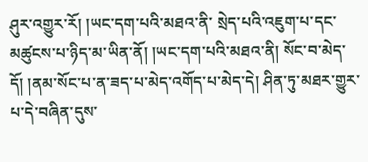ཤུར་འགྱུར་རོ། །ཡང་དག་པའི་མཐའ་ནི་ སྲེད་པའི་འཇུག་པ་དང་མཚུངས་པ་ཉིད་མ་ཡིན་ནོ། །ཡང་དག་པའི་མཐའ་ནི། སོང་བ་མེད་དོ། །ནམ་སོང་པ་ན་ཟད་པ་མེད་འགོད་པ་མེད་དེ། ཤིན་ཏུ་མཐར་གྱུར་པ་དེ་བཞིན་དུས་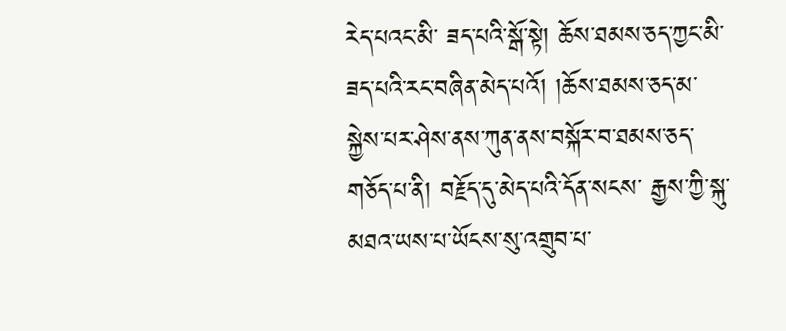རེད་པའང་མི་ ཟད་པའི་སྒོ་སྟེ། ཆོས་ཐམས་ཅད་ཀྱང་མི་ཟད་པའི་རང་བཞིན་མེད་པའོ། །ཆོས་ཐམས་ཅད་མ་སྐྱེས་པར་ཤེས་ནས་ཀུན་ནས་བསྐོར་བ་ཐམས་ཅད་གཅོད་པ་ནི། བརྗོད་དུ་མེད་པའི་དོན་སངས་ རྒྱས་ཀྱི་སྐུ་མཐའ་ཡས་པ་ཡོངས་སུ་འགྲུབ་པ་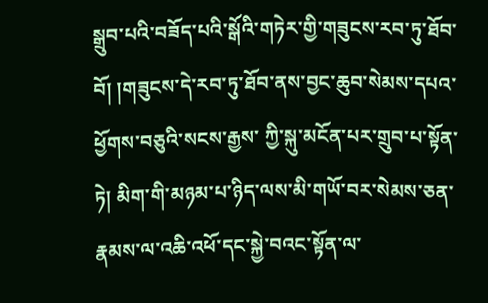སྒྲུབ་པའི་བཟོད་པའི་སྒོའི་གཏེར་གྱི་གཟུངས་རབ་ཏུ་ཐོབ་བོ། །གཟུངས་དེ་རབ་ཏུ་ཐོབ་ནས་བྱང་ཆུབ་སེམས་དཔའ་ཕྱོགས་བཅུའི་སངས་རྒྱས་ ཀྱི་སྐུ་མངོན་པར་གྲུབ་པ་སྟོན་ཏེ། མིག་གི་མཉམ་པ་ཉིད་ལས་མི་གཡོ་བར་སེམས་ཅན་རྣམས་ལ་འཆི་འཕོ་དང་སྐྱེ་བའང་སྟོན་ལ་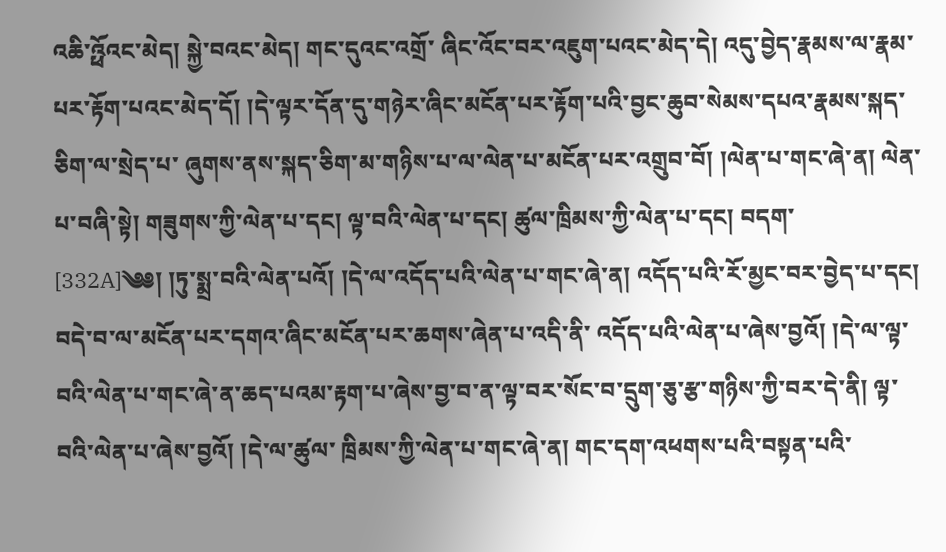འཆི་འྥོའང་མེད། སྐྱེ་བའང་མེད། གང་དུའང་འགྲོ་ ཞིང་འོང་བར་འཇུག་པའང་མེད་དེ། འདུ་བྱེད་རྣམས་ལ་རྣམ་པར་རྟོག་པའང་མེད་དོ། །དེ་ལྟར་དོན་དུ་གཉེར་ཞིང་མངོན་པར་རྟོག་པའི་བྱང་ཆུབ་སེམས་དཔའ་རྣམས་སྐད་ཅིག་ལ་སྲེད་པ་ ཞུགས་ནས་སྐད་ཅིག་མ་གཉིས་པ་ལ་ལེན་པ་མངོན་པར་འགྲུབ་བོ། །ལེན་པ་གང་ཞེ་ན། ལེན་པ་བཞི་སྟེ། གཟུགས་ཀྱི་ལེན་པ་དང། ལྟ་བའི་ལེན་པ་དང། ཚུལ་ཁྲིམས་ཀྱི་ལེན་པ་དང། བདག་ [332A]༄༅། །ཏུ་སྨྲ་བའི་ལེན་པའོ། །དེ་ལ་འདོད་པའི་ལེན་པ་གང་ཞེ་ན། འདོད་པའི་རོ་མྱང་བར་བྱེད་པ་དང། བདེ་བ་ལ་མངོན་པར་དགའ་ཞིང་མངོན་པར་ཆགས་ཞེན་པ་འདི་ནི་ འདོད་པའི་ལེན་པ་ཞེས་བྱའོ། །དེ་ལ་ལྟ་བའི་ལེན་པ་གང་ཞེ་ན་ཆད་པའམ་རྟག་པ་ཞེས་བྱ་བ་ན་ལྟ་བར་སོང་བ་དྲུག་ཅུ་རྩ་གཉིས་ཀྱི་བར་དེ་ནི། ལྟ་བའི་ལེན་པ་ཞེས་བྱའོ། །དེ་ལ་ཚུལ་ ཁྲིམས་ཀྱི་ལེན་པ་གང་ཞེ་ན། གང་དག་འཕགས་པའི་བསྟན་པའི་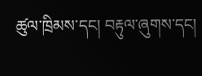ཚུལ་ཁྲིམས་དང། བརྟུལ་ཞུགས་དང།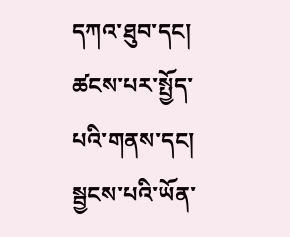དཀའ་ཐུབ་དང། ཚངས་པར་སྤྱོད་པའི་གནས་དང། སྦྱངས་པའི་ཡོན་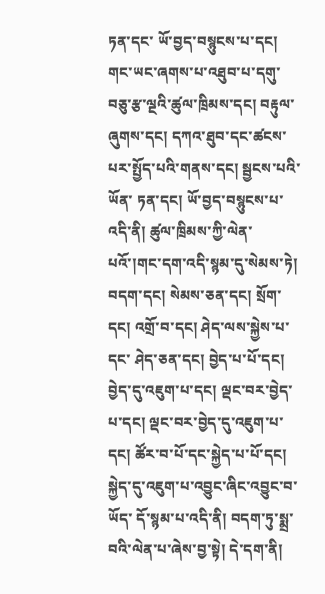ཏན་དང་ ཡོ་བྱད་བསྙུངས་པ་དང། གང་ཡང་ཞགས་པ་འཐུབ་པ་དགུ་བཅུ་རྩ་ལྔའི་ཚུལ་ཁྲིམས་དང། བརྟུལ་ཞུགས་དང། དཀའ་ཐུབ་དང་ཚངས་པར་སྤྱོད་པའི་གནས་དང། སྦྱངས་པའི་ཡོན་ ཏན་དང། ཡོ་བྱད་བསྙུངས་པ་འདི་ནི། ཚུལ་ཁྲིམས་ཀྱི་ལེན་པའོ་།གང་དག་འདི་སྙམ་དུ་སེམས་ཏེ། བདག་དང། སེམས་ཅན་དང། སྲོག་དང། འགྲོ་བ་དང། ཤེད་ལས་སྐྱེས་པ་དང་ ཤེད་ཅན་དང། བྱེད་པ་པོ་དང། བྱེད་དུ་འཇུག་པ་དང། ལྡང་བར་བྱེད་པ་དང། ལྡང་བར་བྱེད་དུ་འཇུག་པ་དང། ཚོར་བ་པོ་དང་སྐྱེད་པ་པོ་དང། སྐྱེད་དུ་འཇུག་པ་འབྱུང་ཞིང་འབྱུང་བ་ཡོད་ དོ་སྙམ་པ་འདི་ནི། བདག་ཏུ་སྨྲ་བའི་ལེན་པ་ཞེས་བྱ་སྟེ། དེ་དག་ནི།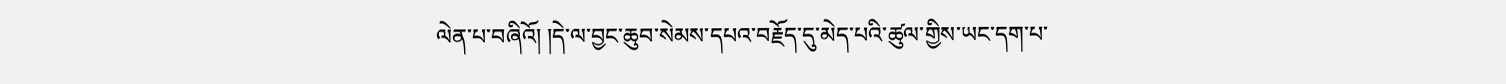ལེན་པ་བཞིའོ། །དེ་ལ་བྱང་ཆུབ་སེམས་དཔའ་བརྗོད་དུ་མེད་པའི་ཚུལ་གྱིས་ཡང་དག་པ་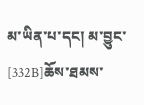མ་ཡིན་པ་དང། མ་བྱུང་ [332B]ཆོས་ཐམས་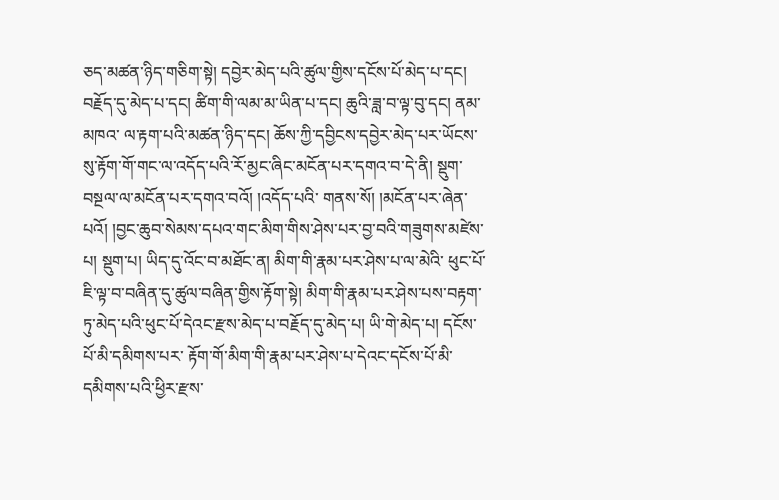ཅད་མཚན་ཉིད་གཅིག་སྟེ། དབྱེར་མེད་པའི་ཚུལ་གྱིས་དངོས་པོ་མེད་པ་དང། བརྗོད་དུ་མེད་པ་དང། ཚིག་གི་ལམ་མ་ཡིན་པ་དང། ཆུའི་ཟླ་བ་ལྟ་བུ་དང། ནམ་མཁའ་ ལ་རྟག་པའི་མཚན་ཉིད་དང། ཆོས་ཀྱི་དབྱིངས་དབྱེར་མེད་པར་ཡོངས་སུ་རྟོག་གོ་གང་ལ་འདོད་པའི་རོ་མྱང་ཞིང་མངོན་པར་དགའ་བ་དེ་ནི། སྡུག་བསྔལ་ལ་མངོན་པར་དགའ་བའོ། །འདོད་པའི་ གནས་སོ། །མངོན་པར་ཞེན་པའོ། །བྱང་ཆུབ་སེམས་དཔའ་གང་མིག་གིས་ཤེས་པར་བྱ་བའི་གཟུགས་མཛེས་པ། སྡུག་པ། ཡིད་དུ་འོང་བ་མཐོང་ན། མིག་གི་རྣམ་པར་ཤེས་པ་ལ་མེའི་ ཕུང་པོ་ཇི་ལྟ་བ་བཞིན་དུ་ཚུལ་བཞིན་གྱིས་རྟོག་སྟེ། མིག་གི་རྣམ་པར་ཤེས་པས་བརྟག་ཏུ་མེད་པའི་ཕུང་པོ་དེའང་རྫས་མེད་པ་བརྗོད་དུ་མེད་པ། ཡི་གེ་མེད་པ། དངོས་པོ་མི་དམིགས་པར་ རྟོག་གོ་མིག་གི་རྣམ་པར་ཤེས་པ་དེའང་དངོས་པོ་མི་དམིགས་པའི་ཕྱིར་རྫས་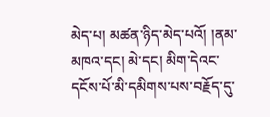མེད་པ། མཚན་ཉིད་མེད་པའོ། །ནམ་མཁའ་དང། མེ་དང། མིག་དེའང་དངོས་པོ་མི་དམིགས་པས་བརྗོད་དུ་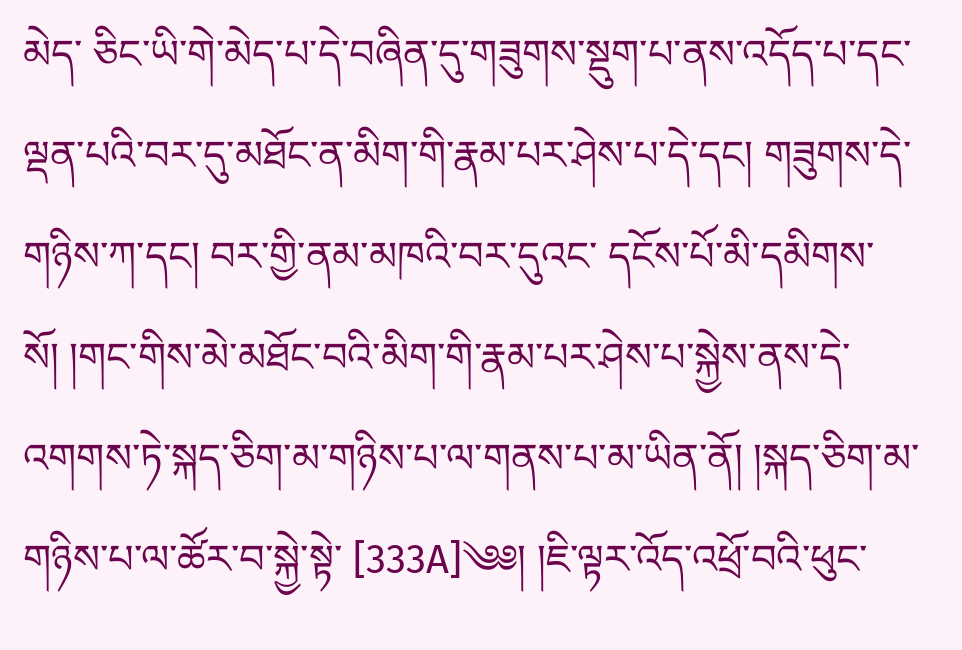མེད་ ཅིང་ཡི་གེ་མེད་པ་དེ་བཞིན་དུ་གཟུགས་སྡུག་པ་ནས་འདོད་པ་དང་ལྡན་པའི་བར་དུ་མཐོང་ན་མིག་གི་རྣམ་པར་ཤེས་པ་དེ་དང། གཟུགས་དེ་གཉིས་ཀ་དང། བར་གྱི་ནམ་མཁའི་བར་དུའང་ དངོས་པོ་མི་དམིགས་སོ། །གང་གིས་མེ་མཐོང་བའི་མིག་གི་རྣམ་པར་ཤེས་པ་སྐྱེས་ནས་དེ་འགགས་ཏེ་སྐད་ཅིག་མ་གཉིས་པ་ལ་གནས་པ་མ་ཡིན་ནོ། །སྐད་ཅིག་མ་གཉིས་པ་ལ་ཚོར་བ་སྐྱེ་སྟེ་ [333A]༄༅། །ཇི་ལྟར་འོད་འཕྲོ་བའི་ཕུང་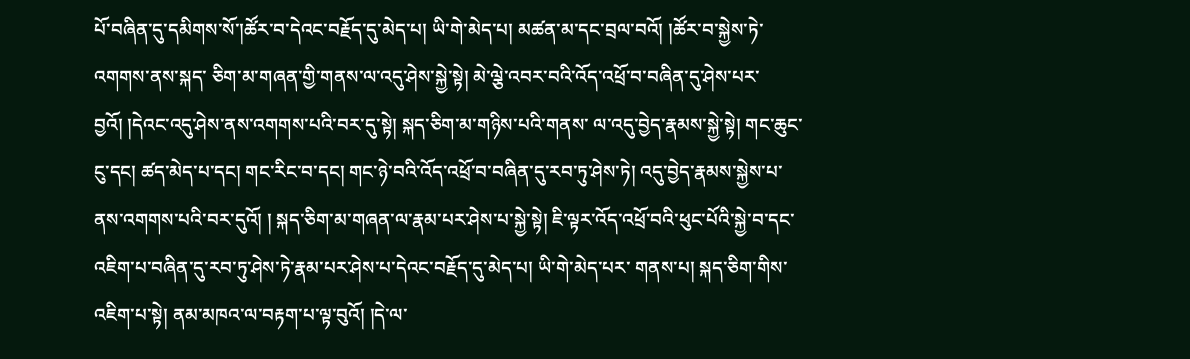པོ་བཞིན་དུ་དམིགས་སོ་།ཚོར་བ་དེའང་བརྗོད་དུ་མེད་པ། ཡི་གེ་མེད་པ། མཚན་མ་དང་བྲལ་བའོ། །ཚོར་བ་སྐྱེས་ཏེ་འགགས་ནས་སྐད་ ཅིག་མ་གཞན་གྱི་གནས་ལ་འདུ་ཤེས་སྐྱེ་སྟེ། མེ་ལྕེ་འབར་བའི་འོད་འཕྲོ་བ་བཞིན་དུ་ཤེས་པར་བྱའོ། །དེའང་འདུ་ཤེས་ནས་འགགས་པའི་བར་དུ་སྟེ། སྐད་ཅིག་མ་གཉིས་པའི་གནས་ ལ་འདུ་བྱེད་རྣམས་སྐྱེ་སྟེ། གང་ཆུང་ངུ་དང། ཚད་མེད་པ་དང། གང་རིང་བ་དང། གང་ཉེ་བའི་འོད་འཕྲོ་བ་བཞིན་དུ་རབ་ཏུ་ཤེས་ཏེ། འདུ་བྱེད་རྣམས་སྐྱེས་པ་ནས་འགགས་པའི་བར་དུའོ། ། སྐད་ཅིག་མ་གཞན་ལ་རྣམ་པར་ཤེས་པ་སྐྱེ་སྟེ། ཇི་ལྟར་འོད་འཕྲོ་བའི་ཕུང་པོའི་སྐྱེ་བ་དང་འཇིག་པ་བཞིན་དུ་རབ་ཏུ་ཤེས་ཏེ་རྣམ་པར་ཤེས་པ་དེའང་བརྗོད་དུ་མེད་པ། ཡི་གེ་མེད་པར་ གནས་པ། སྐད་ཅིག་གིས་འཇིག་པ་སྟེ། ནམ་མཁའ་ལ་བརྟག་པ་ལྟ་བུའོ། །དེ་ལ་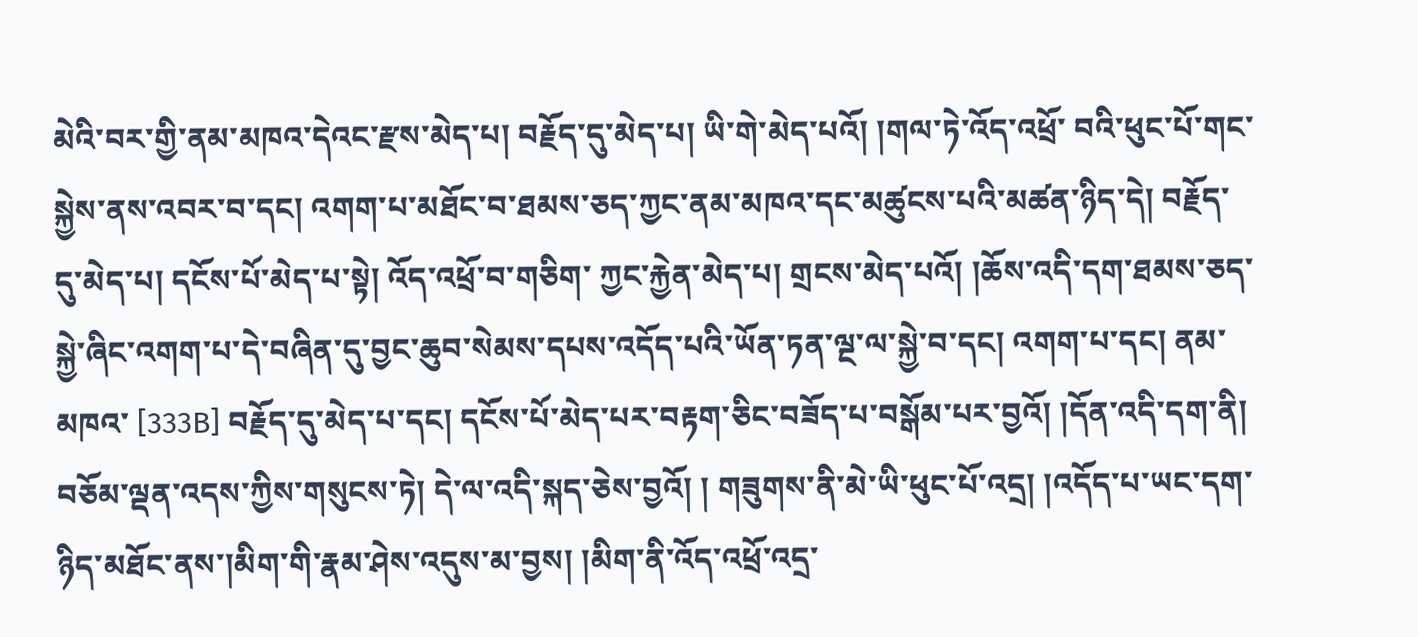མེའི་བར་གྱི་ནམ་མཁའ་དེའང་རྫས་མེད་པ། བརྗོད་དུ་མེད་པ། ཡི་གེ་མེད་པའོ། །གལ་ཏེ་འོད་འཕྲོ་ བའི་ཕུང་པོ་གང་སྐྱེས་ནས་འབར་བ་དང། འགག་པ་མཐོང་བ་ཐམས་ཅད་ཀྱང་ནམ་མཁའ་དང་མཚུངས་པའི་མཚན་ཉིད་དེ། བརྗོད་དུ་མེད་པ། དངོས་པོ་མེད་པ་སྟེ། འོད་འཕྲོ་བ་གཅིག་ ཀྱང་རྐྱེན་མེད་པ། གྲངས་མེད་པའོ། །ཆོས་འདི་དག་ཐམས་ཅད་སྐྱེ་ཞིང་འགག་པ་དེ་བཞིན་དུ་བྱང་ཆུབ་སེམས་དཔས་འདོད་པའི་ཡོན་ཏན་ལྔ་ལ་སྐྱེ་བ་དང། འགག་པ་དང། ནམ་མཁའ་ [333B] བརྗོད་དུ་མེད་པ་དང། དངོས་པོ་མེད་པར་བརྟག་ཅིང་བཟོད་པ་བསྒོམ་པར་བྱའོ། །དོན་འདི་དག་ནི། བཅོམ་ལྡན་འདས་ཀྱིས་གསུངས་ཏེ། དེ་ལ་འདི་སྐད་ཅེས་བྱའོ། ། གཟུགས་ནི་མེ་ཡི་ཕུང་པོ་འདྲ། །འདོད་པ་ཡང་དག་ཉིད་མཐོང་ནས་།མིག་གི་རྣམ་ཤེས་འདུས་མ་བྱས། །མིག་ནི་འོད་འཕྲོ་འདྲ་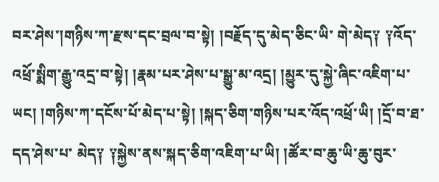བར་ཤེས་།གཉིས་ཀ་རྫས་དང་བྲལ་བ་སྟེ། །བརྗོད་དུ་མེད་ཅིང་ཡི་ གེ་མེད༑ ༑འོད་འཕྲོ་སྨིག་རྒྱུ་འདྲ་བ་སྟེ། །རྣམ་པར་ཤེས་པ་སྒྱུ་མ་འདྲ། །མྱུར་དུ་སྐྱེ་ཞིང་འཇིག་པ་ཡང། །གཉིས་ཀ་དངོས་པོ་མེད་པ་སྟེ། །སྐད་ཅིག་གཉིས་པར་འོད་འཕྲོ་ཡི། །དྲོ་བ་ཐ་དད་ཤེས་པ་ མེད༑ ༑སྐྱེས་ནས་སྐད་ཅིག་འཇིག་པ་ཡི། །ཚོར་བ་ཆུ་ཡི་ཆུ་བུར་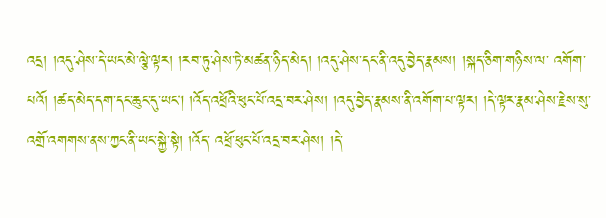འདྲ། །འདུ་ཤེས་དེ་ཡང་མེ་ལྕེ་ལྟར། །རབ་ཏུ་ཤེས་ཏེ་མཚན་ཉིད་མེད། །འདུ་ཤེས་དང་ནི་འདུ་བྱེད་རྣམས། །སྐད་ཅིག་གཉིས་ལ་ འགོག་པའོ། །ཚད་མེད་དག་དང་ཆུང་དུ་ཡང། །འོད་འཕྲོའི་ཕུང་པོ་འདྲ་བར་ཤེས། །འདུ་བྱེད་རྣམས་ནི་འགོག་པ་ལྟར། །དེ་ལྟར་རྣམ་ཤེས་རྗེས་སུ་འགྲོ་འགགས་ནས་ཀྱང་ནི་ཡང་སྐྱེ་སྟེ། །འོད་ འཕྲོ་ཕུང་པོ་འདྲ་བར་ཤེས། །དེ་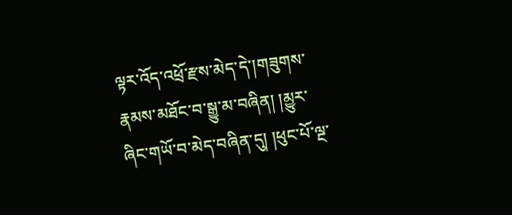ལྟར་འོད་འཕྲོ་རྫས་མེད་དེ་།གཟུགས་རྣམས་མཐོང་བ་སྒྱུ་མ་བཞིན། །མྱུར་ཞིང་གཡོ་བ་མེད་བཞིན་དུ། །ཕུང་པོ་ལྔ་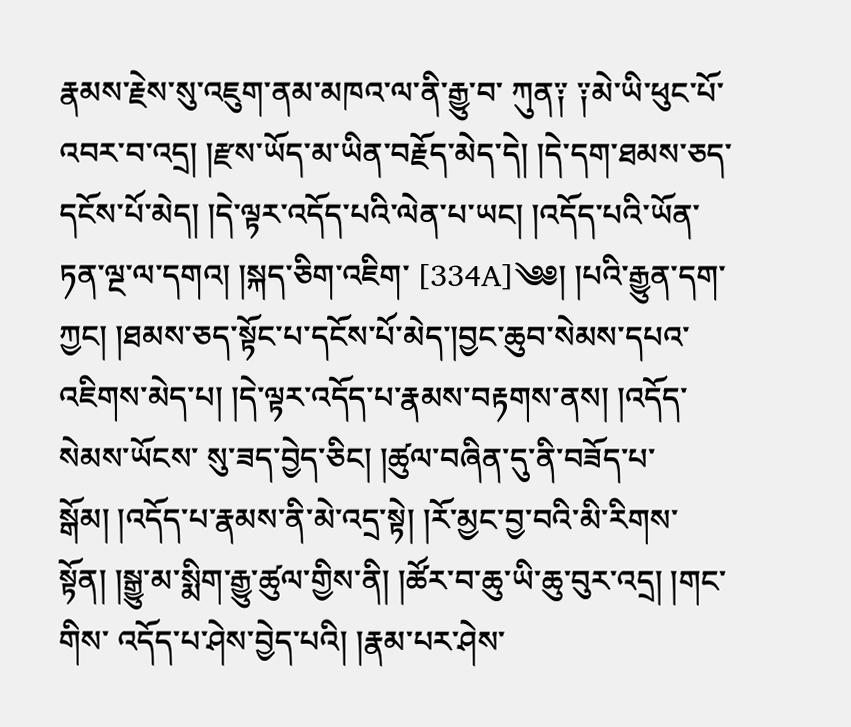རྣམས་རྗེས་སུ་འཇུག་ནམ་མཁའ་ལ་ནི་རྒྱུ་བ་ ཀུན༑ ༑མེ་ཡི་ཕུང་པོ་འབར་བ་འདྲ། །རྫས་ཡོད་མ་ཡིན་བརྗོད་མེད་དེ། །དེ་དག་ཐམས་ཅད་དངོས་པོ་མེད། །དེ་ལྟར་འདོད་པའི་ལེན་པ་ཡང། །འདོད་པའི་ཡོན་ཏན་ལྔ་ལ་དགའ། །སྐད་ཅིག་འཇིག་ [334A]༄༅། །པའི་རྒྱུན་དག་ཀྱང། །ཐམས་ཅད་སྟོང་པ་དངོས་པོ་མེད་།བྱང་ཆུབ་སེམས་དཔའ་འཇིགས་མེད་པ། །དེ་ལྟར་འདོད་པ་རྣམས་བརྟགས་ནས། །འདོད་སེམས་ཡོངས་ སུ་ཟད་བྱེད་ཅིང། །ཚུལ་བཞིན་དུ་ནི་བཟོད་པ་སྒོམ། །འདོད་པ་རྣམས་ནི་མེ་འདྲ་སྟེ། །རོ་མྱང་བྱ་བའི་མི་རིགས་སྟོན། །སྒྱུ་མ་སྨིག་རྒྱུ་ཚུལ་གྱིས་ནི། །ཚོར་བ་ཆུ་ཡི་ཆུ་བུར་འདྲ། །གང་གིས་ འདོད་པ་ཤེས་བྱེད་པའི། །རྣམ་པར་ཤེས་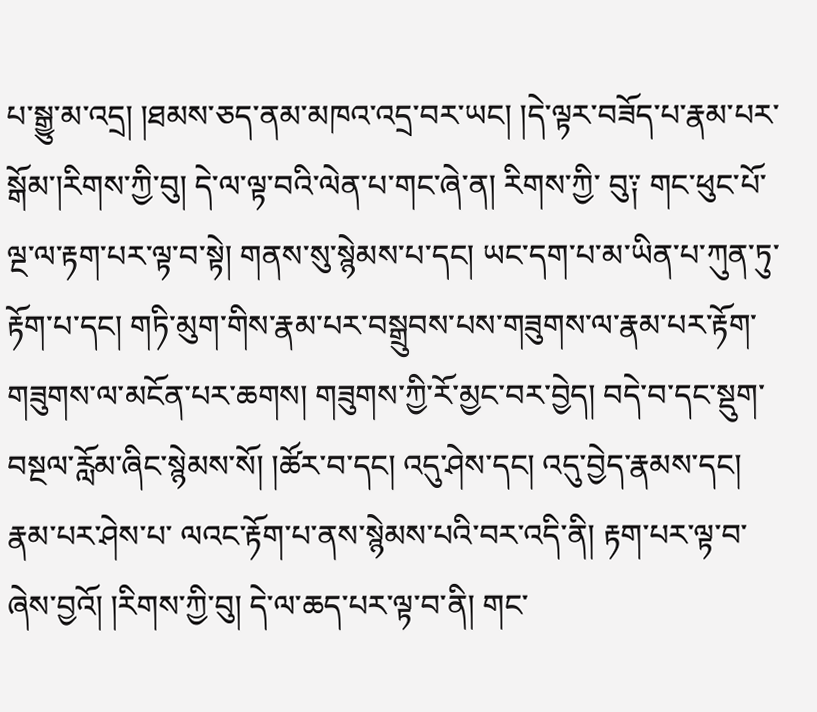པ་སྒྱུ་མ་འདྲ། །ཐམས་ཅད་ནམ་མཁའ་འདྲ་བར་ཡང། །དེ་ལྟར་བཟོད་པ་རྣམ་པར་སྒོམ་།རིགས་ཀྱི་བུ། དེ་ལ་ལྟ་བའི་ལེན་པ་གང་ཞེ་ན། རིགས་ཀྱི་ བུ༑ གང་ཕུང་པོ་ལྔ་ལ་རྟག་པར་ལྟ་བ་སྟེ། གནས་སུ་སྙེམས་པ་དང། ཡང་དག་པ་མ་ཡིན་པ་ཀུན་ཏུ་རྟོག་པ་དང། གཏི་མུག་གིས་རྣམ་པར་བསྒྲུབས་པས་གཟུགས་ལ་རྣམ་པར་རྟོག་ གཟུགས་ལ་མངོན་པར་ཆགས། གཟུགས་ཀྱི་རོ་མྱང་བར་བྱེད། བདེ་བ་དང་སྡུག་བསྔལ་རློམ་ཞིང་སྙེམས་སོ། །ཚོར་བ་དང། འདུ་ཤེས་དང། འདུ་བྱེད་རྣམས་དང། རྣམ་པར་ཤེས་པ་ ལའང་རྟོག་པ་ནས་སྙེམས་པའི་བར་འདི་ནི། རྟག་པར་ལྟ་བ་ཞེས་བྱའོ། །རིགས་ཀྱི་བུ། དེ་ལ་ཆད་པར་ལྟ་བ་ནི། གང་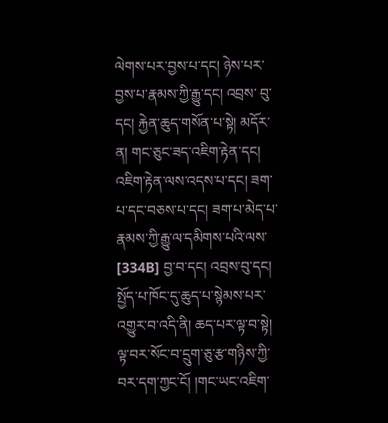ལེགས་པར་བྱས་པ་དང། ཉེས་པར་བྱས་པ་རྣམས་ཀྱི་རྒྱུ་དང། འབྲས་ བུ་དང། རྐྱེན་ཆུད་གསོན་པ་སྟེ། མདོར་ན། གང་ཅུང་ཟད་འཇིག་རྟེན་དང། འཇིག་རྟེན་ལས་འདས་པ་དང། ཟག་པ་དང་བཅས་པ་དང། ཟག་པ་མེད་པ་རྣམས་ཀྱི་རྒྱུ་ལ་དམིགས་པའི་ལས་ [334B] བྱ་བ་དང། འབྲས་བུ་དང། སྤྱོད་པ་ཁོང་དུ་ཆུད་པ་སྙེམས་པར་འགྱུར་བ་འདི་ནི། ཆད་པར་ལྟ་བ་སྟེ། ལྟ་བར་སོང་བ་དྲུག་ཅུ་རྩ་གཉིས་ཀྱི་བར་དག་ཀྱང་ངོ། །གང་ཡང་འཇིག་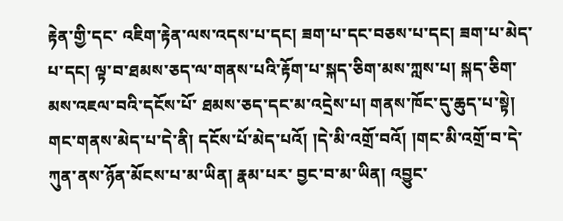རྟེན་གྱི་དང་ འཇིག་རྟེན་ལས་འདས་པ་དང། ཟག་པ་དང་བཅས་པ་དང། ཟག་པ་མེད་པ་དང། ལྟ་བ་ཐམས་ཅད་ལ་གནས་པའི་རྟོག་པ་སྐད་ཅིག་མས་ཀླས་པ། སྐད་ཅིག་མས་འཇལ་བའི་དངོས་པོ་ ཐམས་ཅད་དང་མ་འདྲེས་པ། གནས་ཁོང་དུ་ཆུད་པ་སྟེ། གང་གནས་མེད་པ་དེ་ནི། དངོས་པོ་མེད་པའོ། །དེ་མི་འགྲོ་བའོ། །གང་མི་འགྲོ་བ་དེ་ཀུན་ནས་ཉོན་མོངས་པ་མ་ཡིན། རྣམ་པར་ བྱང་བ་མ་ཡིན། འབྱུང་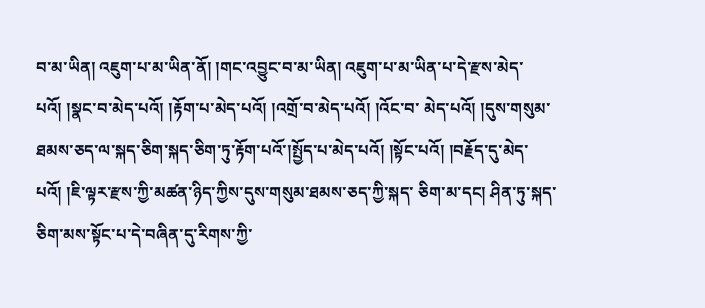བ་མ་ཡིན། འཇུག་པ་མ་ཡིན་ནོ། །གང་འབྱུང་བ་མ་ཡིན། འཇུག་པ་མ་ཡིན་པ་དེ་རྫས་མེད་པའོ། །སྣང་བ་མེད་པའོ། །རྟོག་པ་མེད་པའོ། །འགྲོ་བ་མེད་པའོ། །འོང་བ་ མེད་པའོ། །དུས་གསུམ་ཐམས་ཅད་ལ་སྐད་ཅིག་སྐད་ཅིག་ཏུ་རྟོག་པའོ་།སྤྱོད་པ་མེད་པའོ། །སྟོང་པའོ། །བརྗོད་དུ་མེད་པའོ། །ཇི་ལྟར་རྫས་ཀྱི་མཚན་ཉིད་ཀྱིས་དུས་གསུམ་ཐམས་ཅད་ཀྱི་སྐད་ ཅིག་མ་དང། ཤིན་ཏུ་སྐད་ཅིག་མས་སྟོང་པ་དེ་བཞིན་དུ་རིགས་ཀྱི་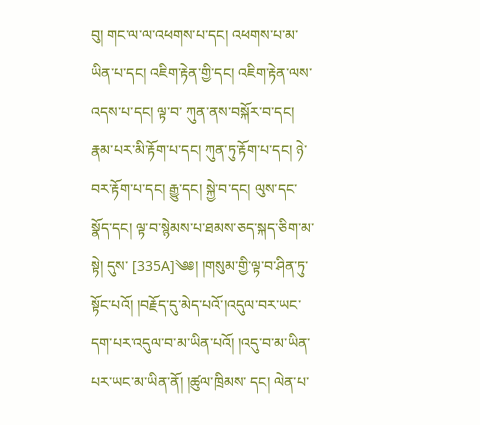བུ། གང་ལ་ལ་འཕགས་པ་དང། འཕགས་པ་མ་ཡིན་པ་དང། འཇིག་རྟེན་གྱི་དང། འཇིག་རྟེན་ལས་འདས་པ་དང། ལྟ་བ་ ཀུན་ནས་བསྐོར་བ་དང། རྣམ་པར་མི་རྟོག་པ་དང། ཀུན་ཏུ་རྟོག་པ་དང། ཉེ་བར་རྟོག་པ་དང། རྒྱུ་དང། སྐྱེ་བ་དང། ལུས་དང་སྣོད་དང། ལྟ་བ་སྙེམས་པ་ཐམས་ཅད་སྐད་ཅིག་མ་སྟེ། དུས་ [335A]༄༅། །གསུམ་གྱི་ལྟ་བ་ཤིན་ཏུ་སྟོང་པའོ། །བརྗོད་དུ་མེད་པའོ་།འདུལ་བར་ཡང་དག་པར་འདུལ་བ་མ་ཡིན་པའོ། །འདུ་བ་མ་ཡིན་པར་ཡང་མ་ཡིན་ནོ། །ཚུལ་ཁྲིམས་ དང། ལེན་པ་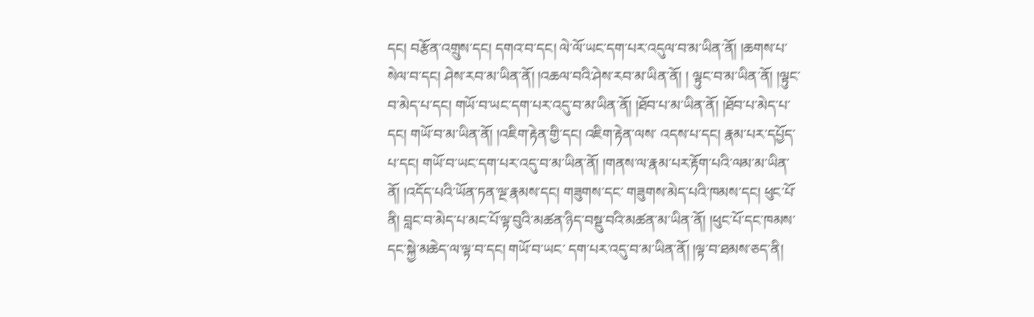དང། བརྩོན་འགྲུས་དང། དགའ་བ་དང། ལེ་ལོ་ཡང་དག་པར་འདུལ་བ་མ་ཡིན་ནོ། །ཆགས་པ་སེལ་བ་དང། ཤེས་རབ་མ་ཡིན་ནོ། །འཆལ་བའི་ཤེས་རབ་མ་ཡིན་ནོ། ། ལྟུང་བ་མ་ཡིན་ནོ། །ལྟུང་བ་མེད་པ་དང། གཡོ་བ་ཡང་དག་པར་འདུ་བ་མ་ཡིན་ནོ། །ཐོབ་པ་མ་ཡིན་ནོ། །ཐོབ་པ་མེད་པ་དང། གཡོ་བ་མ་ཡིན་ནོ། །འཇིག་རྟེན་གྱི་དང། འཇིག་རྟེན་ལས་ འདས་པ་དང། རྣམ་པར་དཔྱོད་པ་དང། གཡོ་བ་ཡང་དག་པར་འདུ་བ་མ་ཡིན་ནོ། །གནས་ལ་རྣམ་པར་རྟོག་པའི་ལམ་མ་ཡིན་ནོ། །འདོད་པའི་ཡོན་ཏན་ལྔ་རྣམས་དང། གཟུགས་དང་ གཟུགས་མེད་པའི་ཁམས་དང། ཕུང་པོ་ནི། བླང་བ་མེད་པ་མང་པོ་ལྟ་བུའི་མཚན་ཉིད་བསྡུ་བའི་མཚན་མ་ཡིན་ནོ། །ཕུང་པོ་དང་ཁམས་དང་སྐྱེ་མཆེད་ལ་ལྟ་བ་དང། གཡོ་བ་ཡང་ དག་པར་འདུ་བ་མ་ཡིན་ནོ། །ལྟ་བ་ཐམས་ཅད་ནི།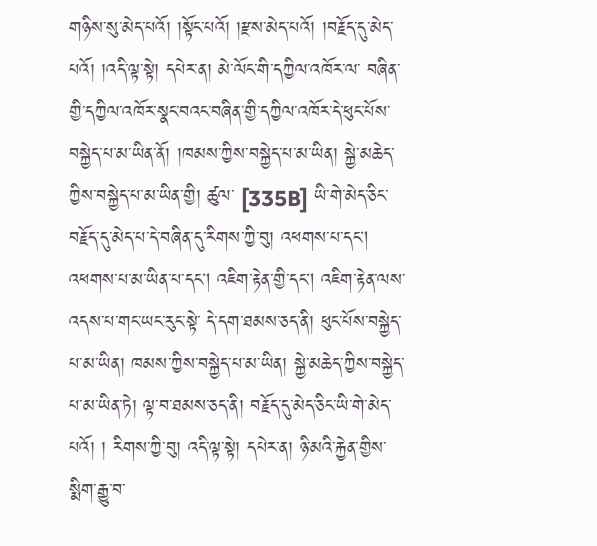གཉིས་སུ་མེད་པའོ། །སྟོང་པའོ། །རྫས་མེད་པའོ། །བརྗོད་དུ་མེད་པའོ། །འདི་ལྟ་སྟེ། དཔེར་ན། མེ་ལོང་གི་དཀྱིལ་འཁོར་ལ་ བཞིན་གྱི་དཀྱིལ་འཁོར་སྣང་བའང་བཞིན་གྱི་དཀྱིལ་འཁོར་དེ་ཕུང་པོས་བསྐྱེད་པ་མ་ཡིན་ནོ། །ཁམས་ཀྱིས་བསྐྱེད་པ་མ་ཡིན། སྐྱེ་མཆེད་ཀྱིས་བསྐྱེད་པ་མ་ཡིན་གྱི། ཚུལ་ [335B] ཡི་གེ་མེད་ཅིང་བརྗོད་དུ་མེད་པ་དེ་བཞིན་དུ་རིགས་ཀྱི་བུ། འཕགས་པ་དང། འཕགས་པ་མ་ཡིན་པ་དང། འཇིག་རྟེན་གྱི་དང། འཇིག་རྟེན་ལས་འདས་པ་གང་ཡང་རུང་སྟེ་ དེ་དག་ཐམས་ཅད་ནི། ཕུང་པོས་བསྐྱེད་པ་མ་ཡིན། ཁམས་ཀྱིས་བསྐྱེད་པ་མ་ཡིན། སྐྱེ་མཆེད་ཀྱིས་བསྐྱེད་པ་མ་ཡིན་ཏེ། ལྟ་བ་ཐམས་ཅད་ནི། བརྗོད་དུ་མེད་ཅིང་ཡི་གེ་མེད་པའོ། ། རིགས་ཀྱི་བུ། འདི་ལྟ་སྟེ། དཔེར་ན། ཉི་མའི་རྐྱེན་གྱིས་སྨིག་རྒྱུ་བ་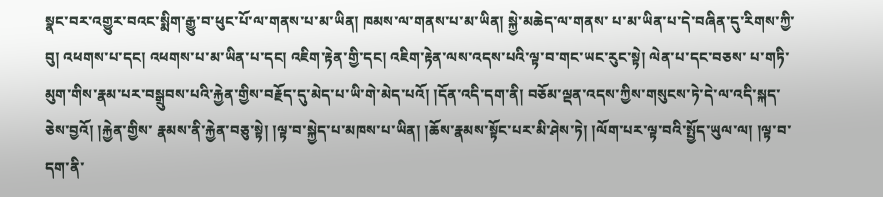སྣང་བར་འགྱུར་བའང་སྨིག་རྒྱུ་བ་ཕུང་པོ་ལ་གནས་པ་མ་ཡིན། ཁམས་ལ་གནས་པ་མ་ཡིན། སྐྱེ་མཆེད་ལ་གནས་ པ་མ་ཡིན་པ་དེ་བཞིན་དུ་རིགས་ཀྱི་བུ། འཕགས་པ་དང། འཕགས་པ་མ་ཡིན་པ་དང། འཇིག་རྟེན་གྱི་དང། འཇིག་རྟེན་ལས་འདས་པའི་ལྟ་བ་གང་ཡང་རུང་སྟེ། ལེན་པ་དང་བཅས་ པ་གཏི་མུག་གིས་རྣམ་པར་བསྒྲུབས་པའི་རྐྱེན་གྱིས་བརྗོད་དུ་མེད་པ་ཡི་གེ་མེད་པའོ། །དོན་འདི་དག་ནི། བཅོམ་ལྡན་འདས་ཀྱིས་གསུངས་ཏེ་དེ་ལ་འདི་སྐད་ཅེས་བྱའོ། །རྐྱེན་གྱིས་ རྣམས་ནི་རྐྱེན་བཅུ་སྟེ། །ལྟ་བ་སྐྱེད་པ་མཁས་པ་ཡིན། །ཆོས་རྣམས་སྟོང་པར་མི་ཤེས་ཏེ། །ལོག་པར་ལྟ་བའི་སྤྱོད་ཡུལ་ལ། །ལྟ་བ་དག་ནི་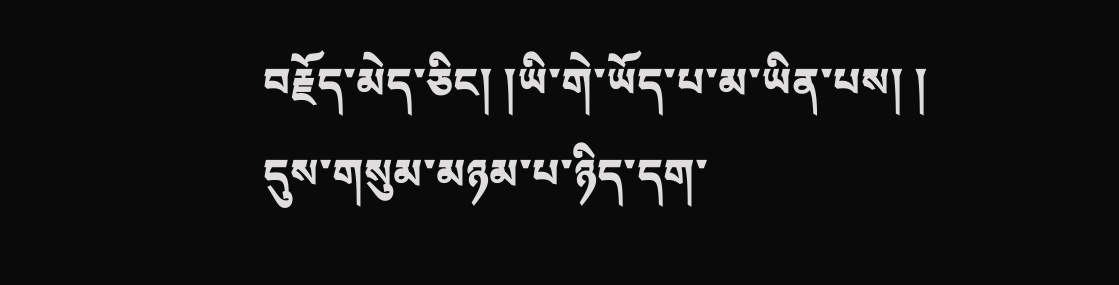བརྗོད་མེད་ཅིང། །ཡི་གེ་ཡོད་པ་མ་ཡིན་པས། ། དུས་གསུམ་མཉམ་པ་ཉིད་དག་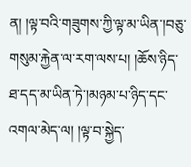ན། །ལྟ་བའི་གཟུགས་ཀྱི་ལྟ་མ་ཡིན་།བཅུ་གསུམ་རྐྱེན་ལ་རག་ལས་པ། །ཆོས་ཉིད་ཐ་དད་མ་ཡིན་ཏེ་།མཉམ་པ་ཉིད་དང་འགལ་མེད་ལ། །ལྟ་བ་སྐྱེད་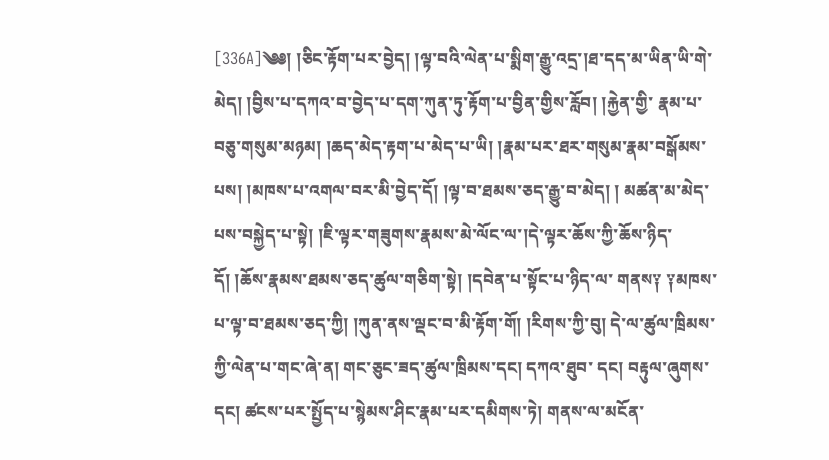[336A]༄༅། །ཅིང་རྟོག་པར་བྱེད། །ལྟ་བའི་ལེན་པ་སྨིག་རྒྱུ་འདྲ་།ཐ་དད་མ་ཡིན་ཡི་གེ་མེད། །བྱིས་པ་དཀའ་བ་བྱེད་པ་དག་ཀུན་ཏུ་རྟོག་པ་བྱིན་གྱིས་རློབ། །རྐྱེན་གྱི་ རྣམ་པ་བཅུ་གསུམ་མཉམ། །ཆད་མེད་རྟག་པ་མེད་པ་ཡི། །རྣམ་པར་ཐར་གསུམ་རྣམ་བསྒོམས་པས། །མཁས་པ་འགལ་བར་མི་བྱེད་དོ། །ལྟ་བ་ཐམས་ཅད་རྒྱུ་བ་མེད། ། མཚན་མ་མེད་པས་བསྐྱེད་པ་སྟེ། །ཇི་ལྟར་གཟུགས་རྣམས་མེ་ལོང་ལ་།དེ་ལྟར་ཆོས་ཀྱི་ཆོས་ཉིད་དོ། །ཆོས་རྣམས་ཐམས་ཅད་ཚུལ་གཅིག་སྟེ། །དབེན་པ་སྟོང་པ་ཉིད་ལ་ གནས༑ ༑མཁས་པ་ལྟ་བ་ཐམས་ཅད་ཀྱི། །ཀུན་ནས་ལྡང་བ་མི་རྟོག་གོ། །རིགས་ཀྱི་བུ། དེ་ལ་ཚུལ་ཁྲིམས་ཀྱི་ལེན་པ་གང་ཞེ་ན། གང་ཅུང་ཟད་ཚུལ་ཁྲིམས་དང། དཀའ་ཐུབ་ དང། བརྟུལ་ཞུགས་དང། ཚངས་པར་སྤྱོད་པ་སྙེམས་ཤིང་རྣམ་པར་དམིགས་ཏེ། གནས་ལ་མངོན་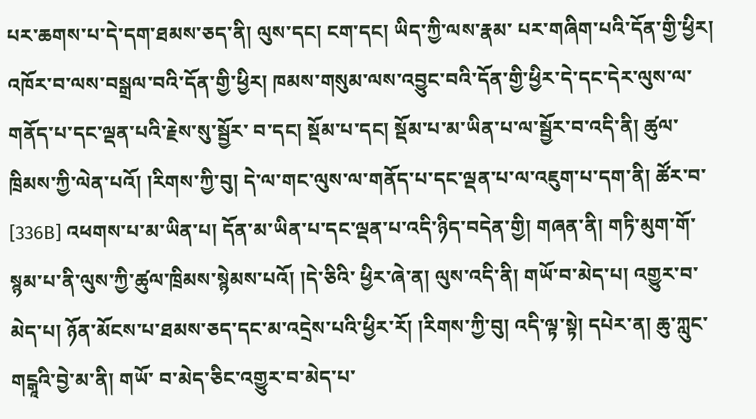པར་ཆགས་པ་དེ་དག་ཐམས་ཅད་ནི། ལུས་དང། ངག་དང། ཡིད་ཀྱི་ལས་རྣམ་ པར་གཞིག་པའི་དོན་གྱི་ཕྱིར། འཁོར་བ་ལས་བསྒྲལ་བའི་དོན་གྱི་ཕྱིར། ཁམས་གསུམ་ལས་འབྱུང་བའི་དོན་གྱི་ཕྱིར་དེ་དང་དེར་ལུས་ལ་གནོད་པ་དང་ལྡན་པའི་རྗེས་སུ་སྦྱོར་ བ་དང། སྡོམ་པ་དང། སྡོམ་པ་མ་ཡིན་པ་ལ་སྦྱོར་བ་འདི་ནི། ཚུལ་ཁྲིམས་ཀྱི་ལེན་པའོ། །རིགས་ཀྱི་བུ། དེ་ལ་གང་ལུས་ལ་གནོད་པ་དང་ལྡན་པ་ལ་འཇུག་པ་དག་ནི། ཚོར་བ་ [336B] འཕགས་པ་མ་ཡིན་པ། དོན་མ་ཡིན་པ་དང་ལྡན་པ་འདི་ཉིད་བདེན་གྱི། གཞན་ནི། གཏི་མུག་གོ་སྙམ་པ་ནི་ལུས་ཀྱི་ཚུལ་ཁྲིམས་སྙེམས་པའོ། །དེ་ཅིའི་ ཕྱིར་ཞེ་ན། ལུས་འདི་ནི། གཡོ་བ་མེད་པ། འགྱུར་བ་མེད་པ། ཉོན་མོངས་པ་ཐམས་ཅད་དང་མ་འདྲེས་པའི་ཕྱིར་རོ། །རིགས་ཀྱི་བུ། འདི་ལྟ་སྟེ། དཔེར་ན། ཆུ་ཀླུང་གངྒཱའི་བྱེ་མ་ནི། གཡོ་ བ་མེད་ཅིང་འགྱུར་བ་མེད་པ་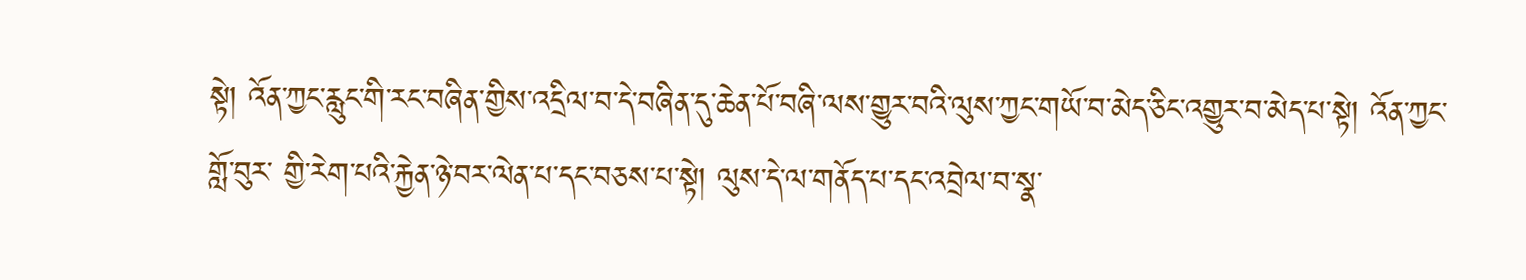སྟེ། འོན་ཀྱང་རླུང་གི་རང་བཞིན་གྱིས་འདྲིལ་བ་དེ་བཞིན་དུ་ཆེན་པོ་བཞི་ལས་གྱུར་བའི་ལུས་ཀྱང་གཡོ་བ་མེད་ཅིང་འགྱུར་བ་མེད་པ་སྟེ། འོན་ཀྱང་གློ་བུར་ གྱི་རེག་པའི་རྐྱེན་ཉེ་བར་ལེན་པ་དང་བཅས་པ་སྟེ། ལུས་དེ་ལ་གནོད་པ་དང་འབྲེལ་བ་སྣ་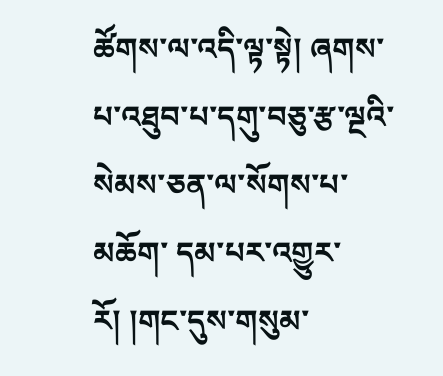ཚོགས་ལ་འདི་ལྟ་སྟེ། ཞགས་པ་འཐུབ་པ་དགུ་བཅུ་རྩ་ལྔའི་སེམས་ཅན་ལ་སོགས་པ་མཆོག་ དམ་པར་འགྱུར་རོ། །གང་དུས་གསུམ་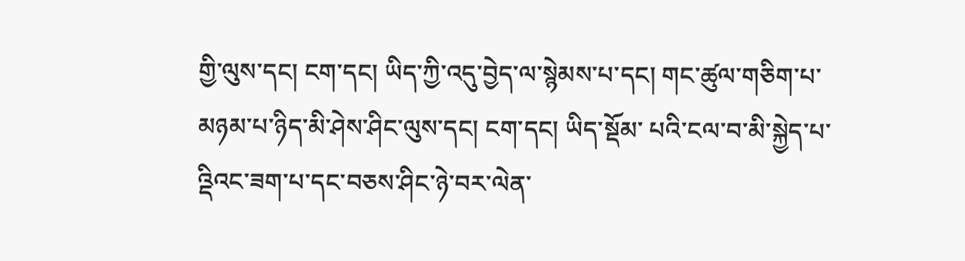གྱི་ལུས་དང། ངག་དང། ཡིད་ཀྱི་འདུ་བྱེད་ལ་སྙེམས་པ་དང། གང་ཚུལ་གཅིག་པ་མཉམ་པ་ཉིད་མི་ཤེས་ཤིང་ལུས་དང། ངག་དང། ཡིད་སྡོམ་ པའི་ངལ་བ་མི་སྐྱེད་པ་འྡིའང་ཟག་པ་དང་བཅས་ཤིང་ཉེ་བར་ལེན་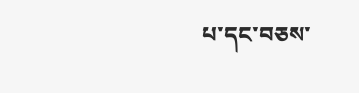པ་དང་བཅས་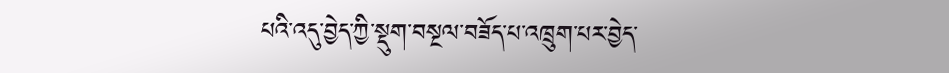པའི་འདུ་བྱེད་ཀྱི་སྡུག་བསྔལ་བཟོད་པ་འཁྲུག་པར་བྱེད་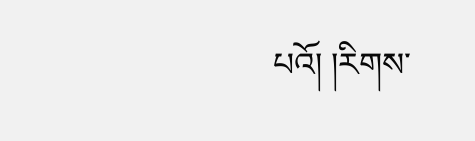པའོ། །རིགས་